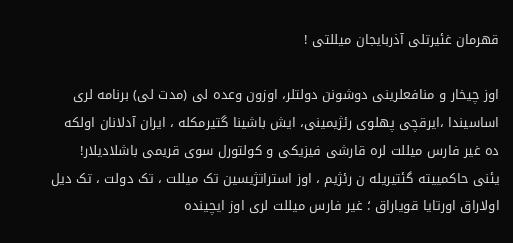قهرمان غئیرتلی آذربايجان ميللتی !

اوز چیخار و منافعلرینی دوشونن دولتلر، اوزون وعده لی (مدت لی) برنامه لری اساسیندا ،ایرقچی پهلوی رئژیمینی، ایش باشینا گتیرمکله ، ایران آدلانان اولکه ده غیر فارس میللت لره قارشی فیزیکی و کولتورل سوی قریمی باشلادیلار!
یئنی حاکمییته گئتیریله ن رئژیم ، اوز استراتژیسین تک میللت ، تک دولت ، تک دیل اولاراق اورتایا قویاراق ؛ غیر فارس میللت لری اوز ایچینده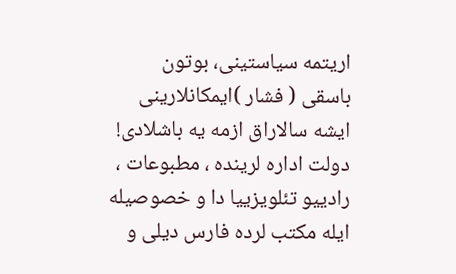اریتمه سیاستینی، بوتون باسقی ( فشار )ایمکانلارینی ایشه سالاراق ازمه یه باشلادی!
دولت اداره لرینده ، مطبوعات ، رادییو تئلویزییا دا و خصوصیله ایله مکتب لرده فارس دیلی و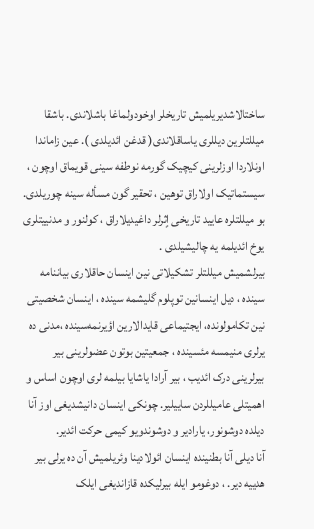ساختالاشدیریلمیش تاریخلر اوخودولماغا باشلاندی. باشقا میللتلرین دیللری یاساقلاندی( قدغن ائدیلدی ). عین زاماندا اونلاردا اوزلرینی کیچیک گورمه نوطفه سینی قویماق اوچون ، سیستماتیک اولاراق توهین ، تحقیر گون مسأله سینه چوریلدی. بو میللتلره عایید تاریخی اٍثرلر داغیدیلاراق ، کولنور و مدنییتلری یوخ ائدیلمه یه چالیشیلدی .
بیرلشمیش میللتلر تشکیلاتی نین اینسان حاقلاری بیاننامه سینده ، ديل اينسانين توپلوم گلیشمه سینده ، اینسان شخصيتی نین تکامولونده، ايجتيماعی قايدالارين اؤيرنمه‌سينده ،مدنی ده يرلری منیمسه مئسینده ، جمعيتين بوتون عضولرينی بير بیرلرینی درک ائدیب ، بیر آرادا یاشایا بیلمه لری اوچون اساس و اهميتلی عامیللردن ساییلیر. چونکی اينسان دانيشديغی اوز آنا ديلده دوشونور، يارادير و دوشوندويو کيمی حرکت ائدیر.
آنا دیلی آنا بطنینده اینسان ائولادینا وئریلمیش آن ده یرلی بیر هدییه دیر. ، دوغومو ايله بیرليکده قازانديغی ایلک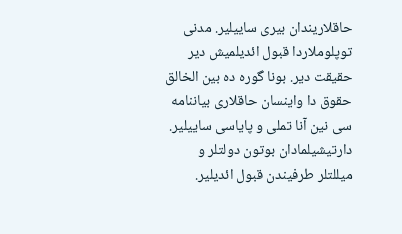حاقلاریندان بیری ساییلیر. مدنی توپلوملاردا قبول ائدیلمیش دیر حقیقت دیر. بونا گوره ده بین الخالق حقوق دا واینسان حاقلاری بیاننامه سی نین آنا تملی و پایاسی ساییلیر. دارتیشیلمادان بوتون دولتلر و میللتلر طرفیندن قبول ائدیلیر.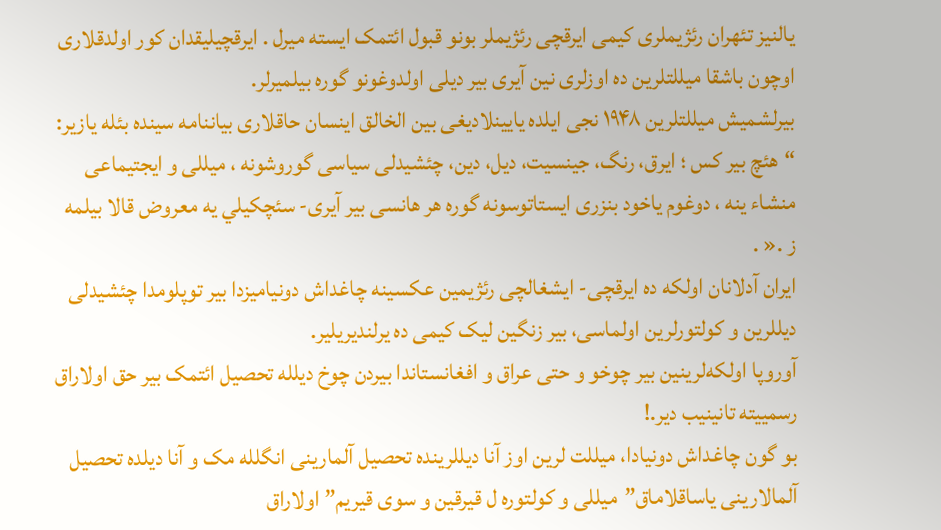یالنیز تئهران رئژیملری کیمی ایرقچی رئژیملر بونو قبول ائتمک ایسته میرل . ایرقچیلیقدان کور اولدقلاری اوچون باشقا میللتلرین ده اوزلری نین آیری بیر دیلی اولدوغونو گوره بیلمیرلر.
بیرلشمیش میللتلرین ۱۹۴۸ نجی ایلده یایینلادیغی بین الخالق اینسان حاقلاری بیاننامه سینده بئله يازير:
“هئچ بیر کس ؛ ايرق، رنگ، جينسيت، ديل، دين، چئشیدلی سياسی گوروشونه ، ميللی و ايجتيماعی منشاء ینه ، دوغوم یاخود بنزری ایستاتوسونه گوره هر هانسی بير آيری- سئچکيلي یه معروض قالا بیلمه ز .« .
ایران آدلانان اولکه ده ایرقچی- ایشغالچی رئژیمین عکسینه چاغداش دونيامیزدا بیر توپلومدا چئشیدلی دیللرین و کولتورلرین اولماسی، بیر زنگین لیک کیمی ده یرلندیریلیر.
آوروپا اولکه‌لرينين بير چوخو و حتی عراق و افغانستاندا بيردن چوخ ديلله تحصيل ائتمک بیر حق اولاراق رسمییته تانینیب دیر.!
بو گون چاغداش دونیادا، میللت لرین اوز آنا دیللرینده تحصیل آلمارینی انگلله مک و آنا دیلده تحصیل آلمالارینی یاساقلاماق”میللی و کولتوره ل قیرقین و سوی قیریم” اولا‌راق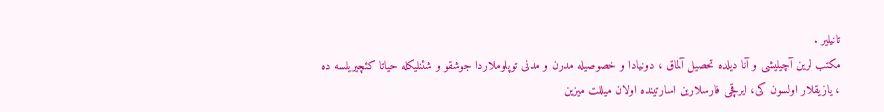تانیلیر .
مکتب لرین آچیلیشی و آنا دیلده تحصیل آلماق ، دونیادا و خصوصیله مدرن و مدنی توپلوملاردا جوشقو و شئنلیکله حیاتا کئچیریلسه ده ، یازیقلار اولسون کی، ایرقچی فارسلارین اسارتینده اولان میللت میزین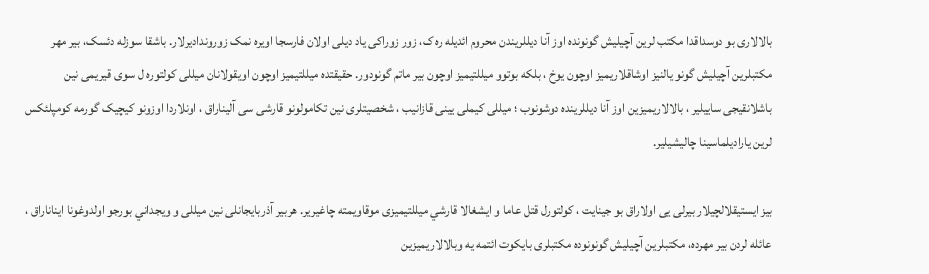بالالاری بو دوسداقدا مکتب لرین آچیلیش گونونده اوز آنا دیللریندن محروم ائدیله ره ک، زور زوراکی یاد دیلی اولان فارسجا اویره نمک زوروندادیرلار. باشقا سوزله دئسک، بیر مهر مکتبلرین آچیلیش گونو یالنیز اوشاقلاریمیز اوچون یوخ ، بلکه بوتوو میللتیمیز اوچون بیر ماتم گونودور. حقیقتده میللتیمیز اوچون اویقولانان میللی کولتوره ل سوی قیریمی نین باشلانقیجی ساییلیر ، بالالاریمیزین اوز آنا دیللرینده دوشونوب ؛ میللی کیملی یینی قازانیب ، شخصیتلری نین تکامولونو قارشی سی آلیناراق ، اونلاردا اوزونو کیچیک گورمه کومپلئکس لرین یارادیلماسینا چالیشیلیر.

بیز ایستیقلالچیلار بیرلی یی اولاراق بو جینایت ، کولتورل قتل عاما و ایشغالا قارشي میللتیمیزی موقاویمته چاغیریر. هربیر آذربايجانلی نين ميللی و ويجداني بورجو اولدوغونا ایناناراق ، عائله لردن بیر مهرده، مکتبلرين آچيليش گونونوده مکتبلری بایکوت ائتمه یه وبالالاریمیزین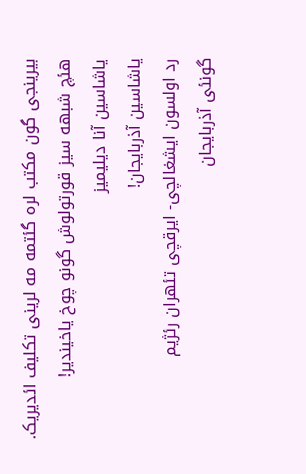بیرینجی گون مکتب لره گئتمه مه لرینی تکلیف ائدیریک.
هئچ شبهه سیز قورتولوش گونو چوخ یاخیندیر!
یاشاسین آنا دیلیمیز
یاشاسین آذربایجان!
رد اولسون ایشغالچی- ایرقچی تئهران رئژیم
گونئی آذربایجان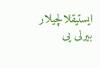ایستیقلالچیلار بیرلی یی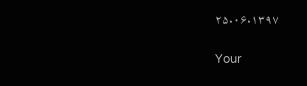۲۵.۰۶.۱۳۹۷

Your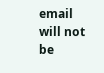email will not be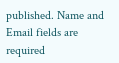published. Name and Email fields are required